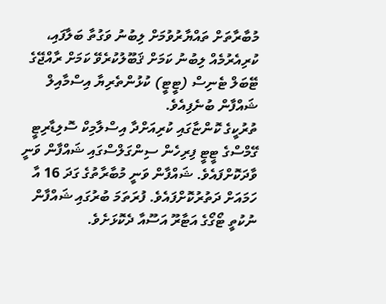މުބާރާތަށް ތައްޔާރުވުމަށް ލިބުނު ވަގުތާ ބަލާފައި، ކުރިއެރުމެއް ލިބުނު ކަމަށް ޤަބޫލުކުރެވޭ ކަމަށް ރާއްޖޭގެ ޓޭބަލް ޓެނިސް (ޓީޓީ) ކުޅުންތެރިޔާ އިސްމާއިލް ޝައްފާން ބުނެފިއެވެ.
ތުރުކީގެ ކޮންޏާގައި ކުރިއަށްދާ އިސްލާމިކް ސޮލިޑާރިޓީ ގޭމްސްގެ ޓީޓީ ފިރިހެން ސިންގަލްސްގައި ޝައްފާން ވަނީ ވާދަކޮށްފައެވެ. ޝައްފާން ވަނީ މުބާރާތުގެ ގަދަ 16 އާ ހަމައަށް ދަތުރުކޮށްފައެވެ. ފުރަތަމަ ބުރުގައި ޝައްފާން ނުކުތީ ޓޯގޯގެ އަޓާރޫ އަސޫއާ ދެކޮޅަށެވެ.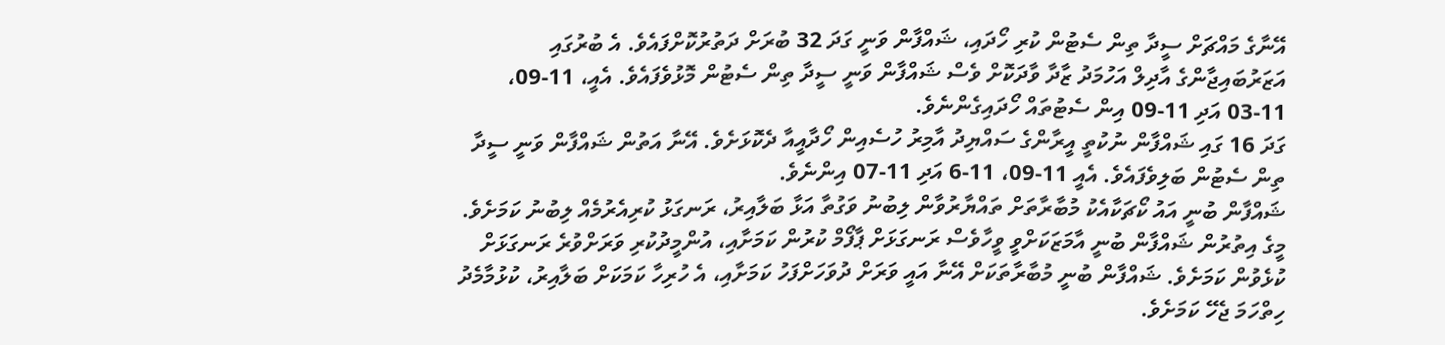އޭނާގެ މައްޗަށް ސީދާ ތިން ސެޓުން ކުރި ހޯދައި، ޝައްފާން ވަނީ ގަދަ 32 ބުރަށް ދަތުރުކޮށްފައެވެ. އެ ބުރުގައި އަޒަރުބައިޖާންގެ އާދިލް އަހުމަދު ޒާދާ ވާދަކޮށް ވެސް ޝައްފާން ވަނީ ސީދާ ތިން ސެޓުން މޮޅުވެފައެވެ. އެއީ، 11-09، 11-03 އަދި 11-09 އިން ސެޓުތައް ހޯދައިގެންނެވެ.
ގަދަ 16 ގައި ޝައްފާން ނުކުތީ އީރާންގެ ސައްޔިދު އާމިރު ހުސެއިން ހޯދާއީއާ ދެކޮޅަށެވެ. އޭނާ އަތުން ޝައްފާން ވަނީ ސީދާ ތިން ސެޓުން ބަލިވެފައެވެ. އެއީ 11-09، 11-6 އަދި 11-07 އިންނެވެ.
ޝައްފާން ބުނީ އައު ކޯޗަކާއެކު މުބާރާތަށް ތައްޔާރުވާން ލިބުނު ވަގުތާ އަޅާ ބަލާއިރު، ރަނގަޅު ކުރިއެރުމެއް ލިބުނު ކަމަށެވެ. މީގެ އިތުރުން ޝައްފާން ބުނީ އާމަޒަކަށްވީ ވީހާވެސް ރަނގަޅަށް ޕާފޯމް ކުރުން ކަމަށާއި، އުންމީދުކުރި ވަރަށްވުރެ ރަނގަޅަށް ކުޅެވުން ކަމަށެވެ. ޝައްފާން ބުނީ މުބާރާތަކަށް އޭނާ އައީ ވަރަށް ދުވަހަށްފަހު ކަމަށާއި، އެ ހުރިހާ ކަމަކަށް ބަލާއިރު، ކުޅުމާމެދު ހިތްހަމަ ޖެހޭ ކަމަށެވެ.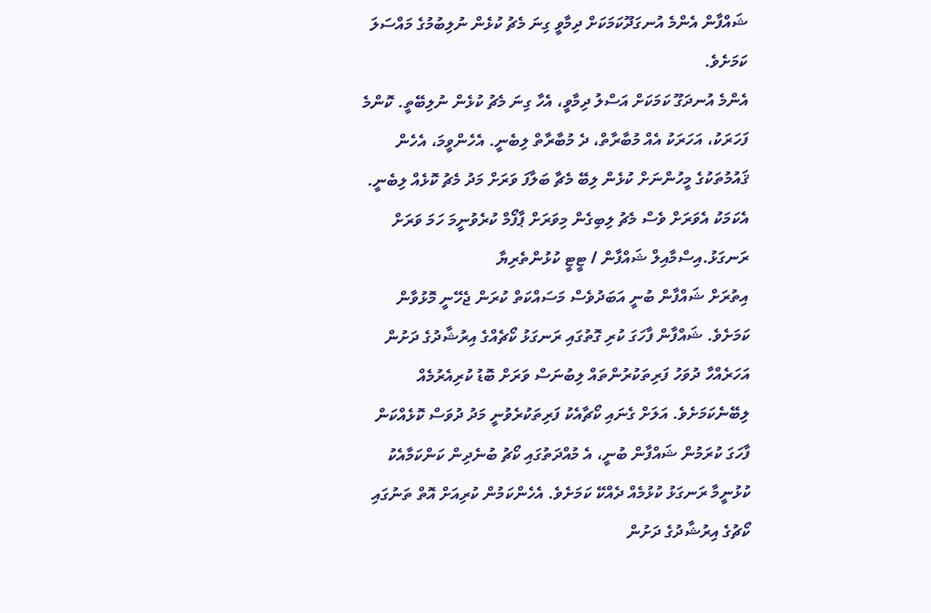ޝައްފާން އެންމެ އުނގަދޫކަމަކަށް ދިމާވީ ގިނަ މެޗު ކުޅެން ނުލިބުމުގެ މައްސަލަ ކަމަށެވެ.
އެންމެ އުނދަގޫ ކަމަކަށް އަސްލު ދިމާވީ، އެހާ ގިނަ މެޗު ކުޅެން ނުލިބޭތީ. ކޮންމެ ފަހަރަކު، އަހަރަކު އެއް މުބާރާތް، ދެ މުބާރާތް ލިބެނީ. އެހެންވީމަ، އެހެން ޤައުމުތަކުގެ މީހުންނަށް ކުޅެން ލިބޭ މެޗާ ބަލާފަ ވަރަށް މަދު މެޗު ކޮޅެއް ލިބެނީ. އެކަމަކު އެވަރަށް ވެސް މެޗު ލިބިގެން މިވަރަށް ޕާފޯމް ކުރެވުނީމަ ހަމަ ވަރަށް ރަނގަޅު.އިސްމާއިލް ޝައްފާން / ޓީޓީ ކުޅުންތެރިޔާ
އިތުރަށް ޝައްފާން ބުނީ އަބަދުވެސް މަސައްކަތް ކުރަން ޖެހޭނީ މޮޅުވާން ކަމަށެވެ. ޝައްފާން ފާހަގަ ކުރި ގޮތުގައި ރަނގަޅު ކޯޗެއްގެ އިރުޝާދުގެ ދަށުން އަހަރެއްހާ ދުވަހު ފަރިތަކުރުންތައް ލިބުނަސް ވަރަށް ބޮޑު ކުރިއެރުމެއް ލިބޭނެކަމަށެވެ. އަލަށް ގެނައި ކޯޗާއެކު ފަރިތަކުރެވުނީ މަދު ދުވަސް ކޮޅެއްކަން ފާހަގަ ކުރަމުން ޝައްފާން ބުނީ، އެ މުއްދަތުގައި ކޯޗު ބުނެދިން ކަންކަމާއެކު ކުޅުނީމާ ރަނގަޅު ކުޅުމެއް ދެއްކޭ ކަމަށެވެ. އެހެންކަމުން ކުރިއަށް އޮތް ތަނުގައި ކޯޗުގެ އިރުޝާދުގެ ދަށުން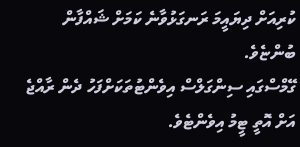ކުރިއަށް ދިޔައީމަ ރަނގަޅުވާނެ ކަމަށް ޝައްފާން ބުންޏެވެ.
ގޭމްސްގައި ސިންގަލްސް އިވެންޓުތަކަށްފަހު ދެން ރާއްޖެ އަށް އޮތީ ޓީމު އިވެންޓެވެ.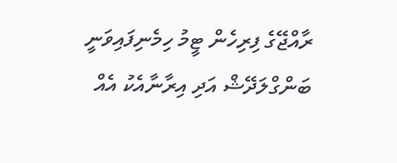ރާއްޖޭގެ ފިރިހެން ޓީމު ހިމެނިފައިވަނީ ބަންގްލަދޭޝް އަދި އިރާނާއެކު އެއް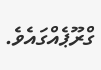ގްރޫޕެއްގައެވެ.